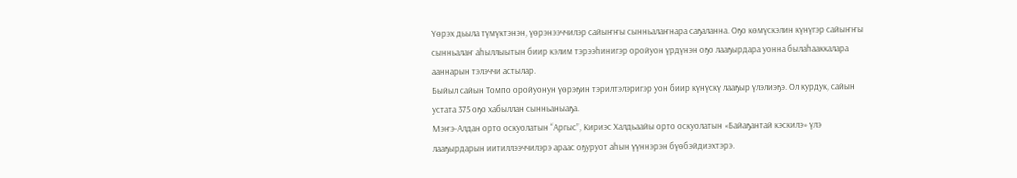Үөрэх дьыла түмүктэнэн, үөрэнээччилэр сайыҥҥы сынньалаҥнара саҕаланна. Оҕо көмүскэлин күнүгэр сайыҥҥы сынньалаҥ аһыллыытын биир кэлим тэрээһинигэр оройуон үрдүнэн оҕо лааҕырдара уонна былаһааккалара ааннарын тэлэччи астылар.
Быйыл сайын Томпо оройуонун үөрэҕин тэрилтэлэригэр уон биир күнүскү лааҕыр үлэлиэҕэ. Ол курдук, сайын устата 375 оҕо хабыллан сынньаныаҕа.
Мэҥэ-Алдан орто оскуолатын “Аргыс”, Кириэс Халдьаайы орто оскуолатын «Байаҕантай кэскилэ» үлэ лааҕырдарын иитиллээччилэрэ араас оҕуруот аһын үүннэрэн бүөбэйдиэхтэрэ.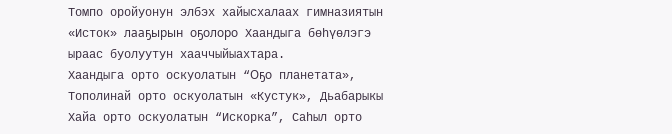Томпо оройуонун элбэх хайысхалаах гимназиятын «Исток» лааҕырын оҕолоро Хаандыга бөһүөлэгэ ыраас буолуутун хааччыйыахтара.
Хаандыга орто оскуолатын “Оҕо планетата», Тополинай орто оскуолатын «Кустук», Дьабарыкы Хайа орто оскуолатын “Искорка”, Саһыл орто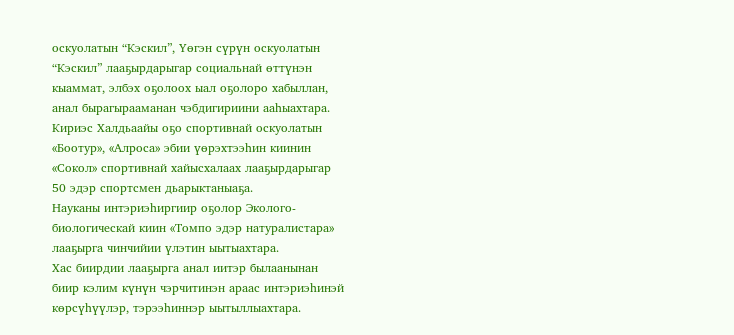оскуолатын “Кэскил”, Үөгэн сүрүн оскуолатын “Кэскил” лааҕырдарыгар социальнай өттүнэн кыаммат, элбэх оҕолоох ыал оҕолоро хабыллан, анал бырагырааманан чэбдигириини ааһыахтара.
Кириэс Халдьаайы оҕо спортивнай оскуолатын «Боотур», «Алроса» эбии үөрэхтээһин киинин «Сокол» спортивнай хайысхалаах лааҕырдарыгар 50 эдэр спортсмен дьарыктаныаҕа.
Науканы интэриэһиргиир оҕолор Эколого-биологическай киин «Томпо эдэр натуралистара» лааҕырга чинчийии үлэтин ыытыахтара.
Хас биирдии лааҕырга анал иитэр былаанынан биир кэлим күнүн чэрчитинэн араас интэриэһинэй көрсүһүүлэр, тэрээһиннэр ыытыллыахтара.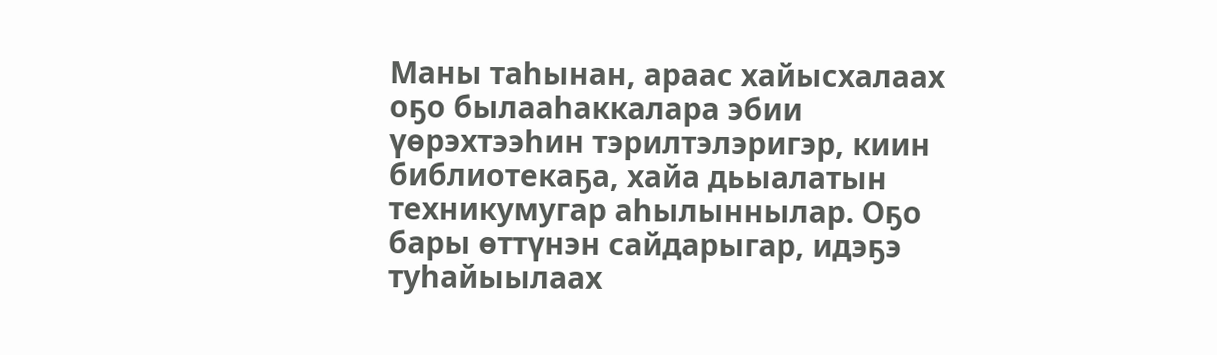Маны таһынан, араас хайысхалаах оҕо былааһаккалара эбии үөрэхтээһин тэрилтэлэригэр, киин библиотекаҕа, хайа дьыалатын техникумугар аһылыннылар. Оҕо бары өттүнэн сайдарыгар, идэҕэ туһайыылаах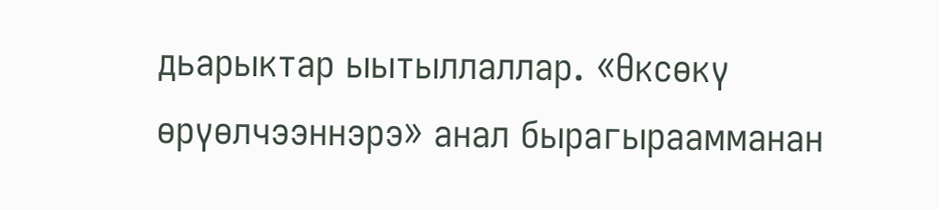дьарыктар ыытыллаллар. «Өксөкү өрүөлчээннэрэ» анал бырагыраамманан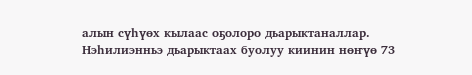алын сүһүөх кылаас оҕолоро дьарыктаналлар.
Нэһилиэнньэ дьарыктаах буолуу киинин нөҥүө 73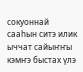сокуоннай сааһын ситэ илик ыччат сайыҥҥы кэмҥэ быстах үлэ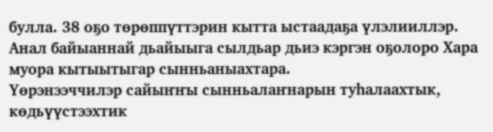булла. 38 оҕо төрөппүттэрин кытта ыстаадаҕа үлэлииллэр.
Анал байыаннай дьайыыга сылдьар дьиэ кэргэн оҕолоро Хара муора кытыытыгар сынньаныахтара.
Үөрэнээччилэр сайыҥҥы сынньалаҥнарын туһалаахтык, көдьүүстээхтик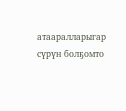атааралларыгар сүрүн болҕомто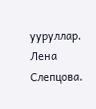ууруллар.
Лена Слепцова.